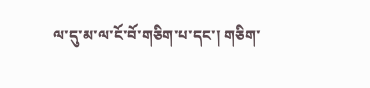ལ་དུ་མ་ལ་ངོ་བོ་གཅིག་པ་དང་། གཅིག་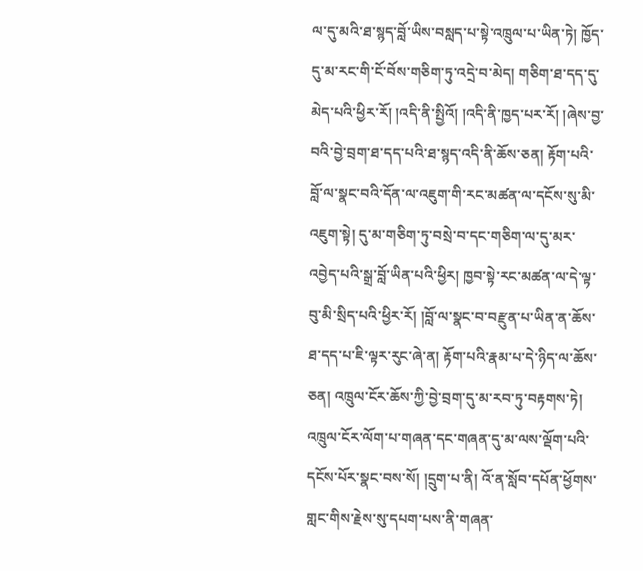ལ་དུ་མའི་ཐ་སྙད་བློ་ཡིས་བསླད་པ་སྟེ་འཁྲུལ་པ་ཡིན་ཏེ། ཁྱོད་དུ་མ་རང་གི་ངོ་བོས་གཅིག་ཏུ་འདྲེ་བ་མེད། གཅིག་ཐ་དད་དུ་མེད་པའི་ཕྱིར་རོ། །འདི་ནི་སྤྱིའོ། །འདི་ནི་ཁྱད་པར་རོ། །ཞེས་བྱ་བའི་བྱེ་བྲག་ཐ་དད་པའི་ཐ་སྙད་འདི་ནི་ཆོས་ཅན། རྟོག་པའི་བློ་ལ་སྣང་བའི་དོན་ལ་འཇུག་གི་རང་མཚན་ལ་དངོས་སུ་མི་འཇུག་སྟེ། དུ་མ་གཅིག་ཏུ་བསྲེ་བ་དང་གཅིག་ལ་དུ་མར་འབྱེད་པའི་སྒྲ་བློ་ཡིན་པའི་ཕྱིར། ཁྱབ་སྟེ་རང་མཚན་ལ་དེ་ལྟ་བུ་མི་སྲིད་པའི་ཕྱིར་རོ། །བློ་ལ་སྣང་བ་བརྫུན་པ་ཡིན་ན་ཆོས་ཐ་དད་པ་ཇི་ལྟར་རུང་ཞེ་ན། རྟོག་པའི་རྣམ་པ་དེ་ཉིད་ལ་ཆོས་ཅན། འཁྲུལ་ངོར་ཆོས་ཀྱི་བྱེ་བྲག་དུ་མ་རབ་ཏུ་བརྟགས་ཏེ། འཁྲུལ་ངོར་ལོག་པ་གཞན་དང་གཞན་དུ་མ་ལས་ལྡོག་པའི་དངོས་པོར་སྣང་བས་སོ། །དྲུག་པ་ནི། འོ་ན་སློབ་དཔོན་ཕྱོགས་གླང་གིས་རྗེས་སུ་དཔག་པས་ནི་གཞན་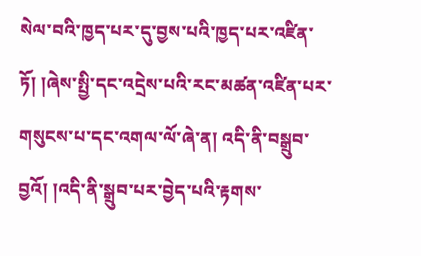སེལ་བའི་ཁྱད་པར་དུ་བྱས་པའི་ཁྱད་པར་འཛིན་ཏོ། །ཞེས་སྤྱི་དང་འདྲེས་པའི་རང་མཚན་འཛིན་པར་གསུངས་པ་དང་འགལ་ལོ་ཞེ་ན། འདི་ནི་བསྒྲུབ་བྱའོ། །འདི་ནི་སྒྲུབ་པར་བྱེད་པའི་རྟགས་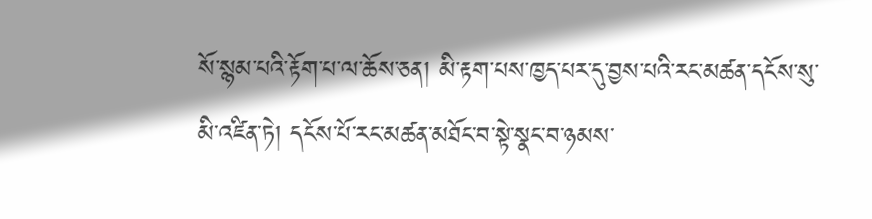སོ་སྙམ་པའི་རྟོག་པ་ལ་ཆོས་ཅན། མི་རྟག་པས་ཁྱད་པར་དུ་བྱས་པའི་རང་མཚན་དངོས་སུ་མི་འཛིན་ཏེ། དངོས་པོ་རང་མཚན་མཐོང་བ་སྟེ་སྣང་བ་ཉམས་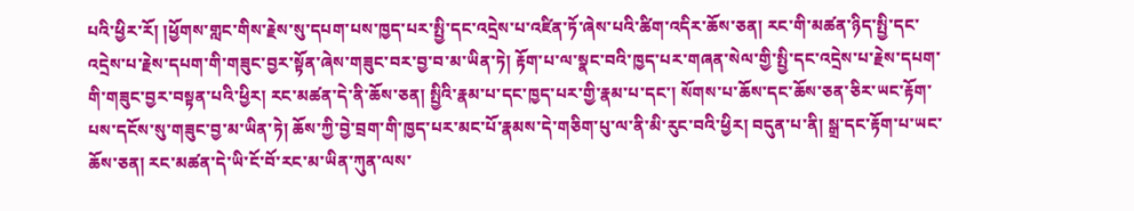པའི་ཕྱིར་རོ། །ཕྱོགས་གླང་གིས་རྗེས་སུ་དཔག་པས་ཁྱད་པར་སྤྱི་དང་འདྲེས་པ་འཛིན་ཏོ་ཞེས་པའི་ཚིག་འདིར་ཆོས་ཅན། རང་གི་མཚན་ཉིད་སྤྱི་དང་འདྲེས་པ་རྗེས་དཔག་གི་གཟུང་བྱར་སྟོན་ཞེས་གཟུང་བར་བྱ་བ་མ་ཡིན་ཏེ། རྟོག་པ་ལ་སྣང་བའི་ཁྱད་པར་གཞན་སེལ་གྱི་སྤྱི་དང་འདྲེས་པ་རྗེས་དཔག་གི་གཟུང་བྱར་བསྟན་པའི་ཕྱིར། རང་མཚན་དེ་ནི་ཆོས་ཅན། སྤྱིའི་རྣམ་པ་དང་ཁྱད་པར་གྱི་རྣམ་པ་དང་། སོགས་པ་ཆོས་དང་ཆོས་ཅན་ཅིར་ཡང་རྟོག་པས་དངོས་སུ་གཟུང་བྱ་མ་ཡིན་ཏེ། ཆོས་ཀྱི་བྱེ་བྲག་གི་ཁྱད་པར་མང་པོ་རྣམས་དེ་གཅིག་པུ་ལ་ནི་མི་རུང་བའི་ཕྱིར། བདུན་པ་ནི། སྒྲ་དང་རྟོག་པ་ཡང་ཆོས་ཅན། རང་མཚན་དེ་ཡི་ངོ་བོ་རང་མ་ཡིན་ཀུན་ལས་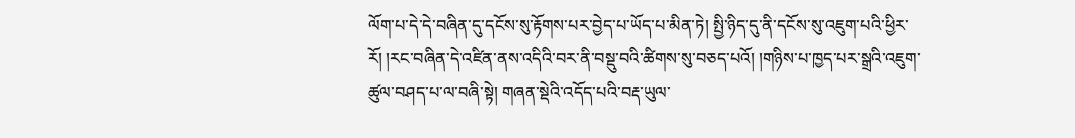ལོག་པ་དེ་དེ་བཞིན་དུ་དངོས་སུ་རྟོགས་པར་བྱེད་པ་ཡོད་པ་མིན་ཏེ། སྤྱི་ཉིད་དུ་ནི་དངོས་སུ་འཇུག་པའི་ཕྱིར་རོ། །རང་བཞིན་དེ་འཛིན་ནས་འདིའི་བར་ནི་བསྡུ་བའི་ཚིགས་སུ་བཅད་པའོ། །གཉིས་པ་ཁྱད་པར་སྒྲའི་འཇུག་ཚུལ་བཤད་པ་ལ་བཞི་སྟེ། གཞན་སྡེའི་འདོད་པའི་བརྡ་ཡུལ་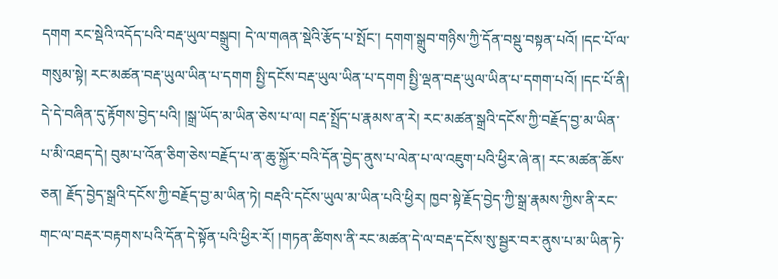དགག རང་སྡེའི་འདོད་པའི་བརྡ་ཡུལ་བསྒྲུབ། དེ་ལ་གཞན་སྡེའི་རྩོད་པ་སྤོང་། དགག་སྒྲུབ་གཉིས་ཀྱི་དོན་བསྡུ་བསྟན་པའོ། །དང་པོ་ལ་གསུམ་སྟེ། རང་མཚན་བརྡ་ཡུལ་ཡིན་པ་དགག སྤྱི་དངོས་བརྡ་ཡུལ་ཡིན་པ་དགག སྤྱི་ལྡན་བརྡ་ཡུལ་ཡིན་པ་དགག་པའོ། །དང་པོ་ནི། དེ་དེ་བཞིན་དུ་རྟོགས་བྱེད་པའི། །སྒྲ་ཡོད་མ་ཡིན་ཅེས་པ་ལ། བརྡ་སྤྲོད་པ་རྣམས་ན་རེ། རང་མཚན་སྒྲའི་དངོས་ཀྱི་བརྗོད་བྱ་མ་ཡིན་པ་མི་འཐད་དེ། བུམ་པ་འོན་ཅིག་ཅེས་བརྗོད་པ་ན་ཆུ་སྐྱོར་བའི་དོན་བྱེད་ནུས་པ་ལེན་པ་ལ་འཇུག་པའི་ཕྱིར་ཞེ་ན། རང་མཚན་ཆོས་ཅན། རྗོད་བྱེད་སྒྲའི་དངོས་ཀྱི་བརྗོད་བྱ་མ་ཡིན་ཏེ། བརྡའི་དངོས་ཡུལ་མ་ཡིན་པའི་ཕྱིར། ཁྱབ་སྟེ་རྗོད་བྱེད་ཀྱི་སྒྲ་རྣམས་ཀྱིས་ནི་རང་གང་ལ་བརྡར་བརྟགས་པའི་དོན་དེ་སྟོན་པའི་ཕྱིར་རོ། །གཏན་ཚིགས་ནི་རང་མཚན་དེ་ལ་བརྡ་དངོས་སུ་སྦྱར་བར་ནུས་པ་མ་ཡིན་ཏེ་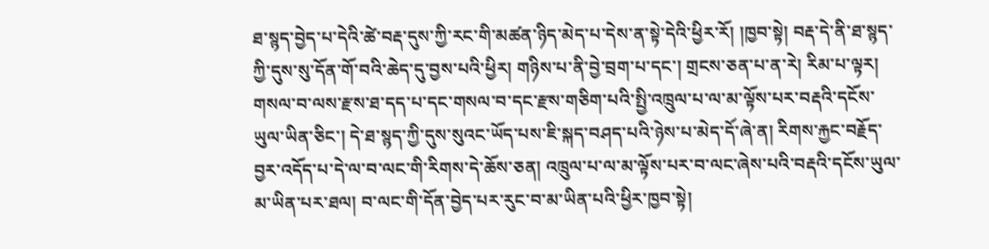ཐ་སྙད་བྱེད་པ་དེའི་ཚེ་བརྡ་དུས་ཀྱི་རང་གི་མཚན་ཉིད་མེད་པ་དེས་ན་སྟེ་དེའི་ཕྱིར་རོ། །ཁྱབ་སྟེ། བརྡ་དེ་ནི་ཐ་སྙད་ཀྱི་དུས་སུ་དོན་གོ་བའི་ཆེད་དུ་བྱས་པའི་ཕྱིར། གཉིས་པ་ནི་བྱེ་བྲག་པ་དང་། གྲངས་ཅན་པ་ན་རེ། རིམ་པ་ལྟར། གསལ་བ་ལས་རྫས་ཐ་དད་པ་དང་གསལ་བ་དང་རྫས་གཅིག་པའི་སྤྱི་འཁྲུལ་པ་ལ་མ་ལྟོས་པར་བརྡའི་དངོས་ཡུལ་ཡིན་ཅིང་། དེ་ཐ་སྙད་ཀྱི་དུས་སུའང་ཡོད་པས་ཇི་སྐད་བཤད་པའི་ཉེས་པ་མེད་དོ་ཞེ་ན། རིགས་རྐྱང་བརྗོད་བྱར་འདོད་པ་དེ་ལ་བ་ལང་གི་རིགས་དེ་ཆོས་ཅན། འཁྲུལ་པ་ལ་མ་ལྟོས་པར་བ་ལང་ཞེས་པའི་བརྡའི་དངོས་ཡུལ་མ་ཡིན་པར་ཐལ། བ་ལང་གི་དོན་བྱེད་པར་རུང་བ་མ་ཡིན་པའི་ཕྱིར་ཁྱབ་སྟེ།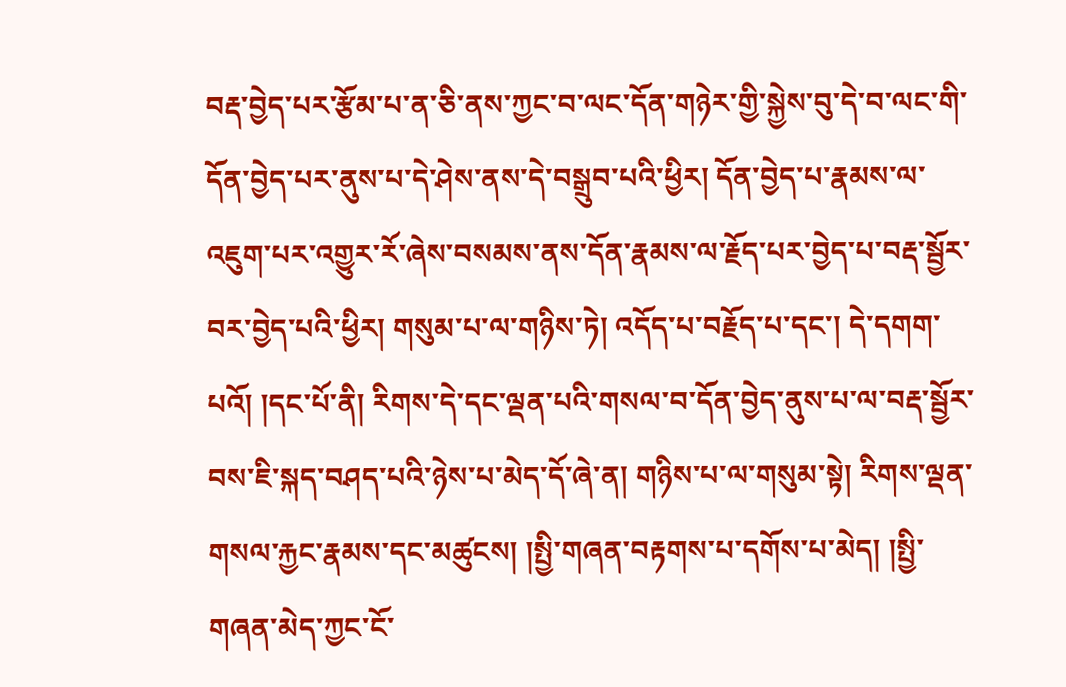བརྡ་བྱེད་པར་རྩོམ་པ་ན་ཅི་ནས་ཀྱང་བ་ལང་དོན་གཉེར་གྱི་སྐྱེས་བུ་དེ་བ་ལང་གི་དོན་བྱེད་པར་ནུས་པ་དེ་ཤེས་ནས་དེ་བསྒྲུབ་པའི་ཕྱིར། དོན་བྱེད་པ་རྣམས་ལ་འཇུག་པར་འགྱུར་རོ་ཞེས་བསམས་ནས་དོན་རྣམས་ལ་རྗོད་པར་བྱེད་པ་བརྡ་སྦྱོར་བར་བྱེད་པའི་ཕྱིར། གསུམ་པ་ལ་གཉིས་ཏེ། འདོད་པ་བརྗོད་པ་དང་། དེ་དགག་པའོ། །དང་པོ་ནི། རིགས་དེ་དང་ལྡན་པའི་གསལ་བ་དོན་བྱེད་ནུས་པ་ལ་བརྡ་སྦྱོར་བས་ཇི་སྐད་བཤད་པའི་ཉེས་པ་མེད་དོ་ཞེ་ན། གཉིས་པ་ལ་གསུམ་སྟེ། རིགས་ལྡན་གསལ་རྐྱང་རྣམས་དང་མཚུངས། །སྤྱི་གཞན་བརྟགས་པ་དགོས་པ་མེད། །སྤྱི་གཞན་མེད་ཀྱང་ངོ་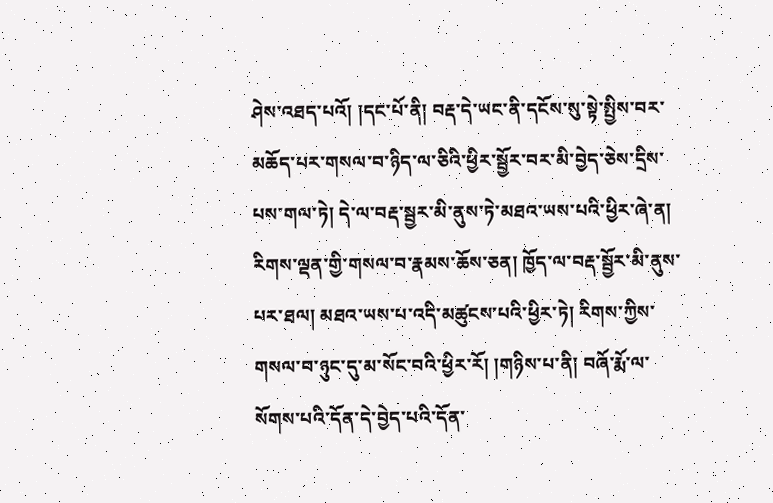ཤེས་འཐད་པའོ། །དང་པོ་ནི། བརྡ་དེ་ཡང་ནི་དངོས་སུ་སྟེ་སྤྱིས་བར་མཆོད་པར་གསལ་བ་ཉིད་ལ་ཅིའི་ཕྱིར་སྦྱོར་བར་མི་བྱེད་ཅེས་དྲིས་པས་གལ་ཏེ། དེ་ལ་བརྡ་སྦྱར་མི་ནུས་ཏེ་མཐའ་ཡས་པའི་ཕྱིར་ཞེ་ན། རིགས་ལྡན་གྱི་གསལ་བ་རྣམས་ཆོས་ཅན། ཁྱོད་ལ་བརྡ་སྦྱོར་མི་ནུས་པར་ཐལ། མཐའ་ཡས་པ་འདི་མཚུངས་པའི་ཕྱིར་ཏེ། རིགས་ཀྱིས་གསལ་བ་ཉུང་དུ་མ་སོང་བའི་ཕྱིར་རོ། །གཉིས་པ་ནི། བཞོ་རྨོ་ལ་སོགས་པའི་དོན་དེ་བྱེད་པའི་དོན་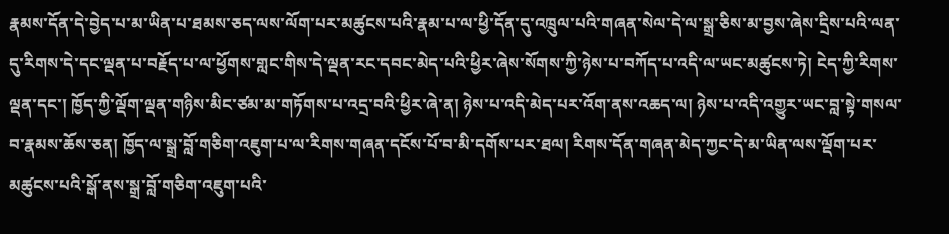རྣམས་དོན་དེ་བྱེད་པ་མ་ཡིན་པ་ཐམས་ཅད་ལས་ལོག་པར་མཚུངས་པའི་རྣམ་པ་ལ་ཕྱི་དོན་དུ་འཁྲུལ་པའི་གཞན་སེལ་དེ་ལ་སྒྲ་ཅིས་མ་བྱས་ཞེས་དྲིས་པའི་ལན་དུ་རིགས་དེ་དང་ལྡན་པ་བརྗོད་པ་ལ་ཕྱོགས་གླང་གིས་དེ་ལྡན་རང་དབང་མེད་པའི་ཕྱིར་ཞེས་སོགས་ཀྱི་ཉེས་པ་བཀོད་པ་འདི་ལ་ཡང་མཚུངས་ཏེ། ངེད་ཀྱི་རིགས་ལྡན་དང་། ཁྱོད་ཀྱི་ལྡོག་ལྡན་གཉིས་མིང་ཙམ་མ་གཏོགས་པ་འདྲ་བའི་ཕྱིར་ཞེ་ན། ཉེས་པ་འདི་མེད་པར་འོག་ནས་འཆད་ལ། ཉེས་པ་འདི་འགྱུར་ཡང་བླ་སྟེ་གསལ་བ་རྣམས་ཆོས་ཅན། ཁྱོད་ལ་སྒྲ་བློ་གཅིག་འཇུག་པ་ལ་རིགས་གཞན་དངོས་པོ་བ་མི་དགོས་པར་ཐལ། རིགས་དོན་གཞན་མེད་ཀྱང་དེ་མ་ཡིན་ལས་ལྡོག་པར་མཚུངས་པའི་སྒོ་ནས་སྒྲ་བློ་གཅིག་འཇུག་པའི་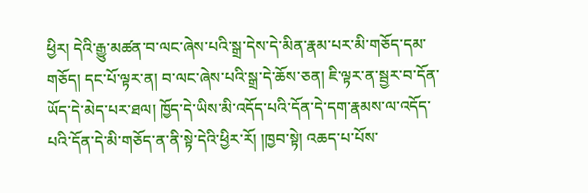ཕྱིར། དེའི་རྒྱུ་མཚན་བ་ལང་ཞེས་པའི་སྒྲ་དེས་དེ་མིན་རྣམ་པར་མི་གཅོད་དམ་གཅོད། དང་པོ་ལྟར་ན། བ་ལང་ཞེས་པའི་སྒྲ་དེ་ཆོས་ཅན། ཇི་ལྟར་ན་སྦྱར་བ་དོན་ཡོད་དེ་མེད་པར་ཐལ། ཁྱོད་དེ་ཡིས་མི་འདོད་པའི་དོན་དེ་དག་རྣམས་ལ་འདོད་པའི་དོན་དེ་མི་གཅོད་ན་ནི་སྟེ་དེའི་ཕྱིར་རོ། །ཁྱབ་སྟེ། འཆད་པ་པོས་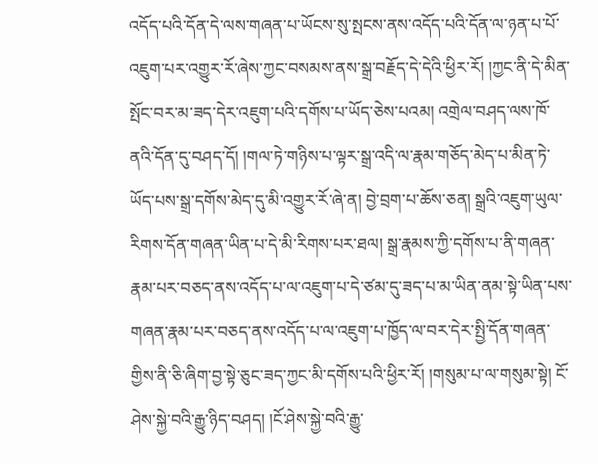འདོད་པའི་དོན་དེ་ལས་གཞན་པ་ཡོངས་སུ་སྤངས་ནས་འདོད་པའི་དོན་ལ་ཉན་པ་པོ་འཇུག་པར་འགྱུར་རོ་ཞེས་ཀྱང་བསམས་ནས་སྒྲ་བརྗོད་དེ་དེའི་ཕྱིར་རོ། །ཀྱང་ནི་དེ་མིན་སྤོང་བར་མ་ཟད་དེར་འཇུག་པའི་དགོས་པ་ཡོད་ཅེས་པའམ། འགྲེལ་བཤད་ལས་ཁོ་ནའི་དོན་དུ་བཤད་དོ། །གལ་ཏེ་གཉིས་པ་ལྟར་སྒྲ་འདི་ལ་རྣམ་གཅོད་མེད་པ་མིན་ཏེ་ཡོད་པས་སྒྲ་དགོས་མེད་དུ་མི་འགྱུར་རོ་ཞེ་ན། བྱེ་བྲག་པ་ཆོས་ཅན། སྒྲའི་འཇུག་ཡུལ་རིགས་དོན་གཞན་ཡིན་པ་དེ་མི་རིགས་པར་ཐལ། སྒྲ་རྣམས་ཀྱི་དགོས་པ་ནི་གཞན་རྣམ་པར་བཅད་ནས་འདོད་པ་ལ་འཇུག་པ་དེ་ཙམ་དུ་ཟད་པ་མ་ཡིན་ནམ་སྟེ་ཡིན་པས་གཞན་རྣམ་པར་བཅད་ནས་འདོད་པ་ལ་འཇུག་པ་ཁྱོད་ལ་བར་དེར་སྤྱི་དོན་གཞན་གྱིས་ནི་ཅི་ཞིག་བྱ་སྟེ་ཅུང་ཟད་ཀྱང་མི་དགོས་པའི་ཕྱིར་རོ། །གསུམ་པ་ལ་གསུམ་སྟེ། ངོ་ཤེས་སྐྱེ་བའི་རྒྱུ་ཉིད་བཤད། །ངོ་ཤེས་སྐྱེ་བའི་རྒྱུ་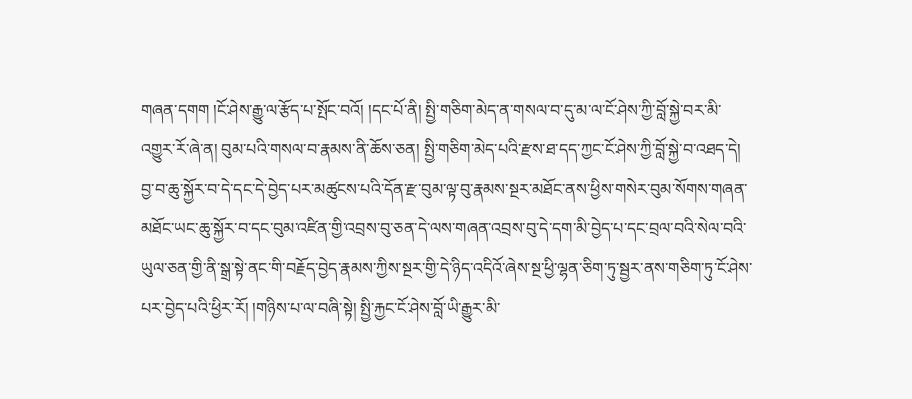གཞན་དགག །ངོ་ཤེས་རྒྱུ་ལ་རྩོད་པ་སྤོང་བའོ། །དང་པོ་ནི། སྤྱི་གཅིག་མེད་ན་གསལ་བ་དུ་མ་ལ་ངོ་ཤེས་ཀྱི་བློ་སྐྱེ་བར་མི་འགྱུར་རོ་ཞེ་ན། བུམ་པའི་གསལ་བ་རྣམས་ནི་ཆོས་ཅན། སྤྱི་གཅིག་མེད་པའི་རྫས་ཐ་དད་ཀྱང་ངོ་ཤེས་ཀྱི་བློ་སྐྱེ་བ་འཐད་དེ། བྱ་བ་ཆུ་སྐྱོར་བ་དེ་དང་དེ་བྱེད་པར་མཚུངས་པའི་དོན་རྫ་བུམ་ལྟ་བུ་རྣམས་སྔར་མཐོང་ནས་ཕྱིས་གསེར་བུམ་སོགས་གཞན་མཐོང་ཡང་ཆུ་སྐྱོར་བ་དང་བུམ་འཛིན་གྱི་འབྲས་བུ་ཅན་དེ་ལས་གཞན་འབྲས་བུ་དེ་དག་མི་བྱེད་པ་དང་བྲལ་བའི་སེལ་བའི་ཡུལ་ཅན་གྱི་ནི་སྒྲ་སྟེ་ནང་གི་བརྗོད་བྱེད་རྣམས་ཀྱིས་སྔར་གྱི་དེ་ཉིད་འདིའོ་ཞེས་སྔ་ཕྱི་ལྷན་ཅིག་ཏུ་སྦྱར་ནས་གཅིག་ཏུ་ངོ་ཤེས་པར་བྱེད་པའི་ཕྱིར་རོ། །གཉིས་པ་ལ་བཞི་སྟེ། སྤྱི་རྐྱང་ངོ་ཤེས་བློ་ཡི་རྒྱུར་མི་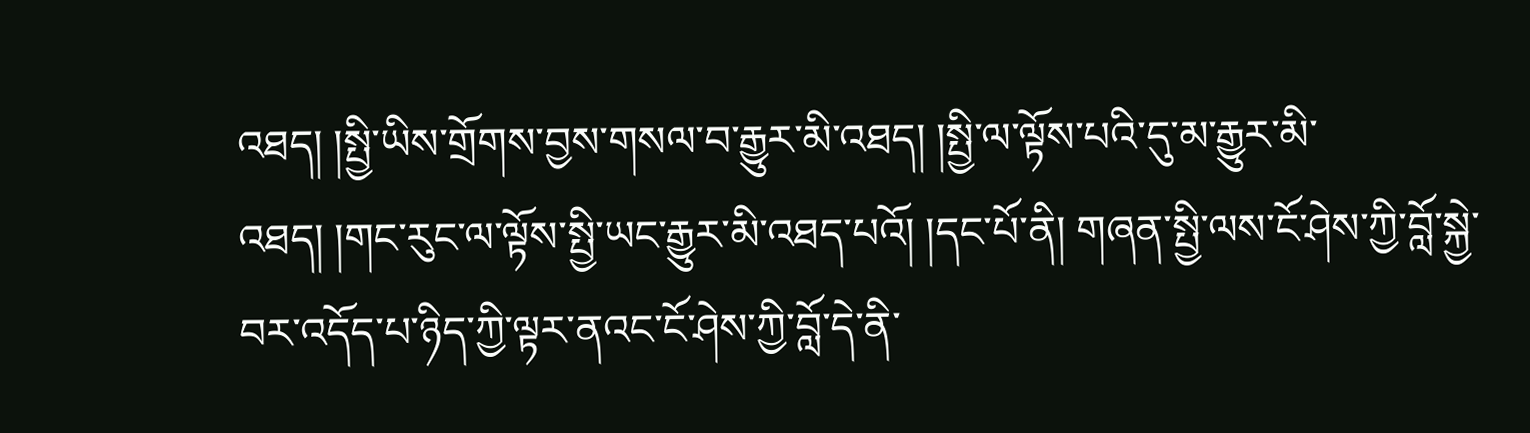འཐད། །སྤྱི་ཡིས་གྲོགས་བྱས་གསལ་བ་རྒྱུར་མི་འཐད། །སྤྱི་ལ་ལྟོས་པའི་དུ་མ་རྒྱུར་མི་འཐད། །གང་རུང་ལ་ལྟོས་སྤྱི་ཡང་རྒྱུར་མི་འཐད་པའོ། །དང་པོ་ནི། གཞན་སྤྱི་ལས་ངོ་ཤེས་ཀྱི་བློ་སྐྱེ་བར་འདོད་པ་ཉིད་ཀྱི་ལྟར་ནའང་ངོ་ཤེས་ཀྱི་བློ་དེ་ནི་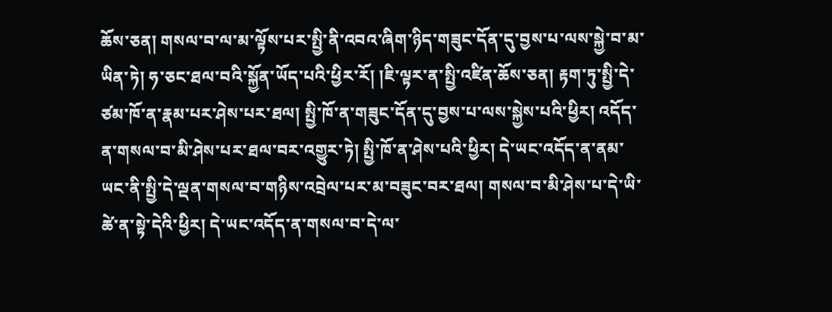ཆོས་ཅན། གསལ་བ་ལ་མ་ལྟོས་པར་སྤྱི་ནི་འབའ་ཞིག་ཉིད་གཟུང་དོན་དུ་བྱས་པ་ལས་སྐྱེ་བ་མ་ཡིན་ཏེ། ཧ་ཅང་ཐལ་བའི་སྐྱོན་ཡོད་པའི་ཕྱིར་རོ། །ཇི་ལྟར་ན་སྤྱི་འཛིན་ཆོས་ཅན། རྟག་ཏུ་སྤྱི་དེ་ཙམ་ཁོ་ན་རྣམ་པར་ཤེས་པར་ཐལ། སྤྱི་ཁོ་ན་གཟུང་དོན་དུ་བྱས་པ་ལས་སྐྱེས་པའི་ཕྱིར། འདོད་ན་གསལ་བ་མི་ཤེས་པར་ཐལ་བར་འགྱུར་ཏེ། སྤྱི་ཁོ་ན་ཤེས་པའི་ཕྱིར། དེ་ཡང་འདོད་ན་ནམ་ཡང་ནི་སྤྱི་དེ་ལྡན་གསལ་བ་གཉིས་འབྲེལ་པར་མ་བཟུང་བར་ཐལ། གསལ་བ་མི་ཤེས་པ་དེ་ཡི་ཚེ་ན་སྟེ་དེའི་ཕྱིར། དེ་ཡང་འདོད་ན་གསལ་བ་དེ་ལ་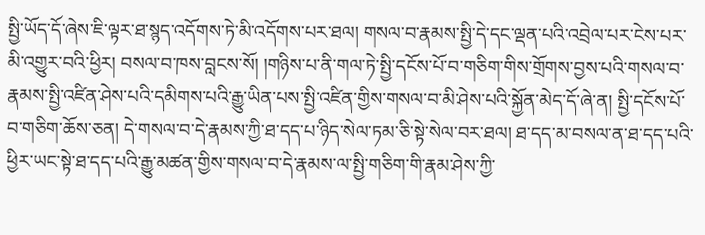སྤྱི་ཡོད་དོ་ཞེས་ཇི་ལྟར་ཐ་སྙད་འདོགས་ཏེ་མི་འདོགས་པར་ཐལ། གསལ་བ་རྣམས་སྤྱི་དེ་དང་ལྡན་པའི་འབྲེལ་པར་ངེས་པར་མི་འགྱུར་བའི་ཕྱིར། བསལ་བ་ཁས་བླངས་སོ། །གཉིས་པ་ནི་གལ་ཏེ་སྤྱི་དངོས་པོ་བ་གཅིག་གིས་གྲོགས་བྱས་པའི་གསལ་བ་རྣམས་སྤྱི་འཛིན་ཤེས་པའི་དམིགས་པའི་རྒྱུ་ཡིན་པས་སྤྱི་འཛིན་གྱིས་གསལ་བ་མི་ཤེས་པའི་སྐྱོན་མེད་དོ་ཞེ་ན། སྤྱི་དངོས་པོ་བ་གཅིག་ཆོས་ཅན། དེ་གསལ་བ་དེ་རྣམས་ཀྱི་ཐ་དད་པ་ཉིད་སེལ་ཏམ་ཅི་སྟེ་སེལ་བར་ཐལ། ཐ་དད་མ་བསལ་ན་ཐ་དད་པའི་ཕྱིར་ཡང་སྟེ་ཐ་དད་པའི་རྒྱུ་མཚན་གྱིས་གསལ་བ་དེ་རྣམས་ལ་སྤྱི་གཅིག་གི་རྣམ་ཤེས་ཀྱི་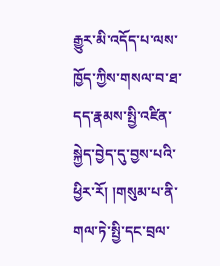རྒྱུར་མི་འདོད་པ་ལས་ཁྱོད་ཀྱིས་གསལ་བ་ཐ་དད་རྣམས་སྤྱི་འཛིན་སྐྱེད་བྱེད་དུ་བྱས་པའི་ཕྱིར་རོ། །གསུམ་པ་ནི་གལ་ཏེ་སྤྱི་དང་བྲལ་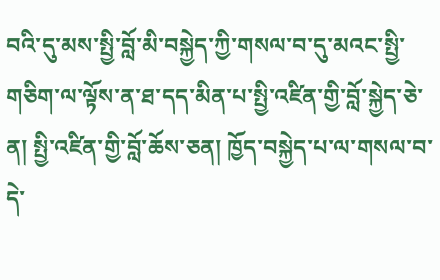བའི་དུ་མས་སྤྱི་བློ་མི་བསྐྱེད་ཀྱི་གསལ་བ་དུ་མའང་སྤྱི་གཅིག་ལ་ལྟོས་ན་ཐ་དད་མིན་པ་སྤྱི་འཛིན་གྱི་བློ་སྐྱེད་ཅེ་ན། སྤྱི་འཛིན་གྱི་བློ་ཆོས་ཅན། ཁྱོད་བསྐྱེད་པ་ལ་གསལ་བ་དེ་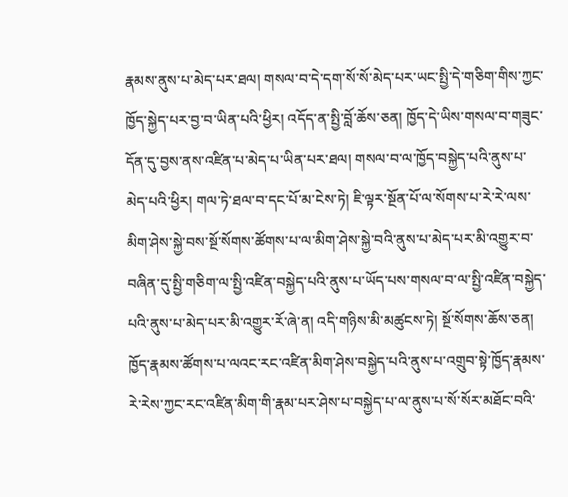རྣམས་ནུས་པ་མེད་པར་ཐལ། གསལ་བ་དེ་དག་སོ་སོ་མེད་པར་ཡང་སྤྱི་དེ་གཅིག་གིས་ཀྱང་ཁྱོད་སྐྱེད་པར་བྱ་བ་ཡིན་པའི་ཕྱིར། འདོད་ན་སྤྱི་བློ་ཆོས་ཅན། ཁྱོད་དེ་ཡིས་གསལ་བ་གཟུང་དོན་དུ་བྱས་ནས་འཛིན་པ་མེད་པ་ཡིན་པར་ཐལ། གསལ་བ་ལ་ཁྱོད་བསྐྱེད་པའི་ནུས་པ་མེད་པའི་ཕྱིར། གལ་ཏེ་ཐལ་བ་དང་པོ་མ་ངེས་ཏེ། ཇི་ལྟར་སྔོན་པོ་ལ་སོགས་པ་རེ་རེ་ལས་མིག་ཤེས་སྐྱེ་བས་སྔོ་སོགས་ཚོགས་པ་ལ་མིག་ཤེས་སྐྱེ་བའི་ནུས་པ་མེད་པར་མི་འགྱུར་བ་བཞིན་དུ་སྤྱི་གཅིག་ལ་སྤྱི་འཛིན་བསྐྱེད་པའི་ནུས་པ་ཡོད་པས་གསལ་བ་ལ་སྤྱི་འཛིན་བསྐྱེད་པའི་ནུས་པ་མེད་པར་མི་འགྱུར་རོ་ཞེ་ན། འདི་གཉིས་མི་མཚུངས་ཏེ། སྔོ་སོགས་ཆོས་ཅན། ཁྱོད་རྣམས་ཚོགས་པ་ལའང་རང་འཛིན་མིག་ཤེས་བསྐྱེད་པའི་ནུས་པ་འགྲུབ་སྟེ་ཁྱོད་རྣམས་རེ་རེས་ཀྱང་རང་འཛིན་མིག་གི་རྣམ་པར་ཤེས་པ་བསྐྱེད་པ་ལ་ནུས་པ་སོ་སོར་མཐོང་བའི་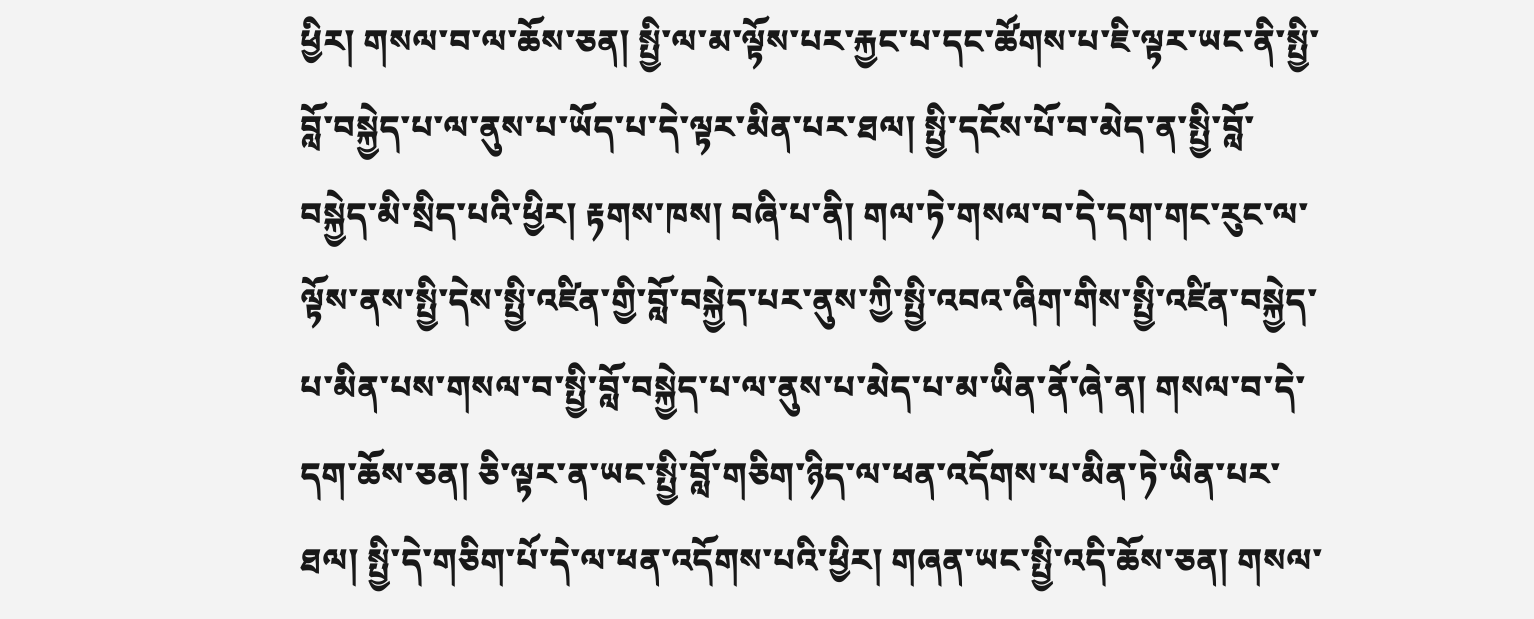ཕྱིར། གསལ་བ་ལ་ཆོས་ཅན། སྤྱི་ལ་མ་ལྟོས་པར་རྐྱང་པ་དང་ཚོགས་པ་ཇི་ལྟར་ཡང་ནི་སྤྱི་བློ་བསྐྱེད་པ་ལ་ནུས་པ་ཡོད་པ་དེ་ལྟར་མིན་པར་ཐལ། སྤྱི་དངོས་པོ་བ་མེད་ན་སྤྱི་བློ་བསྐྱེད་མི་སྲིད་པའི་ཕྱིར། རྟགས་ཁས། བཞི་པ་ནི། གལ་ཏེ་གསལ་བ་དེ་དག་གང་རུང་ལ་ལྟོས་ནས་སྤྱི་དེས་སྤྱི་འཛིན་གྱི་བློ་བསྐྱེད་པར་ནུས་ཀྱི་སྤྱི་འབའ་ཞིག་གིས་སྤྱི་འཛིན་བསྐྱེད་པ་མིན་པས་གསལ་བ་སྤྱི་བློ་བསྐྱེད་པ་ལ་ནུས་པ་མེད་པ་མ་ཡིན་ནོ་ཞེ་ན། གསལ་བ་དེ་དག་ཆོས་ཅན། ཅི་ལྟར་ན་ཡང་སྤྱི་བློ་གཅིག་ཉིད་ལ་ཕན་འདོགས་པ་མིན་ཏེ་ཡིན་པར་ཐལ། སྤྱི་དེ་གཅིག་པོ་དེ་ལ་ཕན་འདོགས་པའི་ཕྱིར། གཞན་ཡང་སྤྱི་འདི་ཆོས་ཅན། གསལ་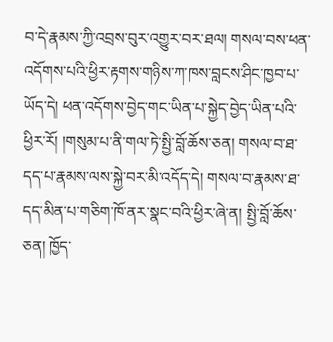བ་དེ་རྣམས་ཀྱི་འབྲས་བུར་འགྱུར་བར་ཐལ། གསལ་བས་ཕན་འདོགས་པའི་ཕྱིར་རྟགས་གཉིས་ཀ་ཁས་བླངས་ཤིང་ཁྱབ་པ་ཡོད་དེ། ཕན་འདོགས་བྱེད་གང་ཡིན་པ་སྐྱེད་བྱེད་ཡིན་པའི་ཕྱིར་རོ། །གསུམ་པ་ནི་གལ་ཏེ་སྤྱི་བློ་ཆོས་ཅན། གསལ་བ་ཐ་དད་པ་རྣམས་ལས་སྐྱེ་བར་མི་འདོད་དེ། གསལ་བ་རྣམས་ཐ་དད་མིན་པ་གཅིག་ཁོ་ནར་སྣང་བའི་ཕྱིར་ཞེ་ན། སྤྱི་བློ་ཆོས་ཅན། ཁྱོད་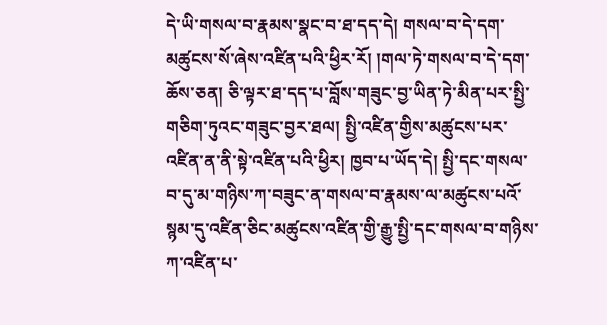དེ་ཡི་གསལ་བ་རྣམས་སྣང་བ་ཐ་དད་དེ། གསལ་བ་དེ་དག་མཚུངས་སོ་ཞེས་འཛིན་པའི་ཕྱིར་རོ། །གལ་ཏེ་གསལ་བ་དེ་དག་ཆོས་ཅན། ཅི་ལྟར་ཐ་དད་པ་བློས་གཟུང་བྱ་ཡིན་ཏེ་མིན་པར་སྤྱི་གཅིག་ཏུའང་གཟུང་བྱར་ཐལ། སྤྱི་འཛིན་གྱིས་མཚུངས་པར་འཛིན་ན་ནི་སྟེ་འཛིན་པའི་ཕྱིར། ཁྱབ་པ་ཡོད་དེ། སྤྱི་དང་གསལ་བ་དུ་མ་གཉིས་ཀ་བཟུང་ན་གསལ་བ་རྣམས་ལ་མཚུངས་པའོ་སྙམ་དུ་འཛིན་ཅིང་མཚུངས་འཛིན་གྱི་རྒྱུ་སྤྱི་དང་གསལ་བ་གཉིས་ཀ་འཛིན་པ་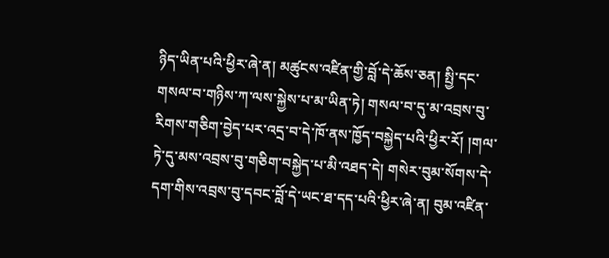ཉིད་ཡིན་པའི་ཕྱིར་ཞེ་ན། མཚུངས་འཛིན་གྱི་བློ་དེ་ཆོས་ཅན། སྤྱི་དང་གསལ་བ་གཉིས་ཀ་ལས་སྐྱེས་པ་མ་ཡིན་ཏེ། གསལ་བ་དུ་མ་འབྲས་བུ་རིགས་གཅིག་བྱེད་པར་འདྲ་བ་དེ་ཁོ་ནས་ཁྱོད་བསྐྱེད་པའི་ཕྱིར་རོ། །གལ་ཏེ་དུ་མས་འབྲས་བུ་གཅིག་བསྐྱེད་པ་མི་འཐད་དེ། གསེར་བུམ་སོགས་དེ་དག་གིས་འབྲས་བུ་དབང་བློ་དེ་ཡང་ཐ་དད་པའི་ཕྱིར་ཞེ་ན། བུམ་འཛིན་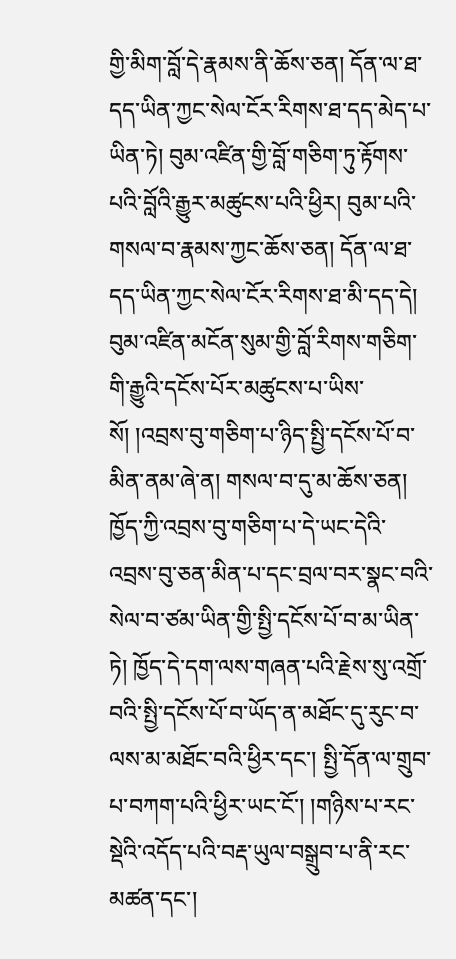གྱི་མིག་བློ་དེ་རྣམས་ནི་ཆོས་ཅན། དོན་ལ་ཐ་དད་ཡིན་ཀྱང་སེལ་ངོར་རིགས་ཐ་དད་མེད་པ་ཡིན་ཏེ། བུམ་འཛིན་གྱི་བློ་གཅིག་ཏུ་རྟོགས་པའི་བློའི་རྒྱུར་མཚུངས་པའི་ཕྱིར། བུམ་པའི་གསལ་བ་རྣམས་ཀྱང་ཆོས་ཅན། དོན་ལ་ཐ་དད་ཡིན་ཀྱང་སེལ་ངོར་རིགས་ཐ་མི་དད་དེ། བུམ་འཛིན་མངོན་སུམ་གྱི་བློ་རིགས་གཅིག་གི་རྒྱུའི་དངོས་པོར་མཚུངས་པ་ཡིས་སོ། །འབྲས་བུ་གཅིག་པ་ཉིད་སྤྱི་དངོས་པོ་བ་མིན་ནམ་ཞེ་ན། གསལ་བ་དུ་མ་ཆོས་ཅན། ཁྱོད་ཀྱི་འབྲས་བུ་གཅིག་པ་དེ་ཡང་དེའི་འབྲས་བུ་ཅན་མིན་པ་དང་བྲལ་བར་སྣང་བའི་སེལ་བ་ཙམ་ཡིན་གྱི་སྤྱི་དངོས་པོ་བ་མ་ཡིན་ཏེ། ཁྱོད་དེ་དག་ལས་གཞན་པའི་རྗེས་སུ་འགྲོ་བའི་སྤྱི་དངོས་པོ་བ་ཡོད་ན་མཐོང་དུ་རུང་བ་ལས་མ་མཐོང་བའི་ཕྱིར་དང་། སྤྱི་དོན་ལ་གྲུབ་པ་བཀག་པའི་ཕྱིར་ཡང་ངོ་། །གཉིས་པ་རང་སྡེའི་འདོད་པའི་བརྡ་ཡུལ་བསྒྲུབ་པ་ནི་རང་མཚན་དང་།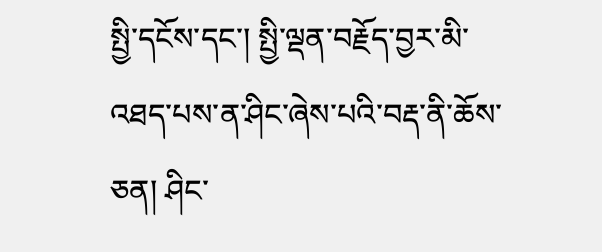སྤྱི་དངོས་དང་། སྤྱི་ལྡན་བརྗོད་བྱར་མི་འཐད་པས་ན་ཤིང་ཞེས་པའི་བརྡ་ནི་ཆོས་ཅན། ཤིང་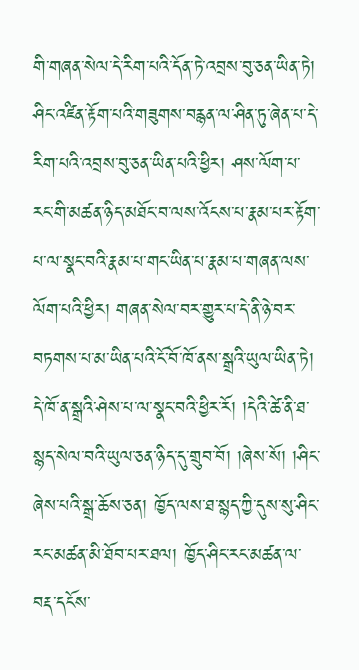གི་གཞན་སེལ་དེ་རིག་པའི་དོན་ཏེ་འབྲས་བུ་ཅན་ཡིན་ཏེ། ཤིང་འཛིན་རྟོག་པའི་གཟུགས་བརྙན་ལ་ཤིན་ཏུ་ཞེན་པ་དེ་རིག་པའི་འབྲས་བུ་ཅན་ཡིན་པའི་ཕྱིར། ཤས་ལོག་པ་རང་གི་མཚན་ཉིད་མཐོང་བ་ལས་འོངས་པ་རྣམ་པར་རྟོག་པ་ལ་སྣང་བའི་རྣམ་པ་གང་ཡིན་པ་རྣམ་པ་གཞན་ལས་ལོག་པའི་ཕྱིར། གཞན་སེལ་བར་གྱུར་པ་དེ་ནི་ཉེ་བར་བཏགས་པ་མ་ཡིན་པའི་ངོ་བོ་ཁོ་ནས་སྒྲའི་ཡུལ་ཡིན་ཏེ། དེ་ཁོ་ན་སྒྲའི་ཤེས་པ་ལ་སྣང་བའི་ཕྱིར་རོ། །དེའི་ཚེ་ནི་ཐ་སྙད་སེལ་བའི་ཡུལ་ཅན་ཉིད་དུ་གྲུབ་བོ། །ཞེས་སོ། །ཤིང་ཞེས་པའི་སྒྲ་ཆོས་ཅན། ཁྱོད་ལས་ཐ་སྙད་ཀྱི་དུས་སུ་ཤིང་རང་མཚན་མི་ཐོབ་པར་ཐལ། ཁྱོད་ཤིང་རང་མཚན་ལ་བརྡ་དངོས་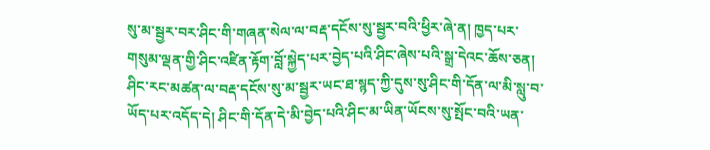སུ་མ་སྦྱར་བར་ཤིང་གི་གཞན་སེལ་ལ་བརྡ་དངོས་སུ་སྦྱར་བའི་ཕྱིར་ཞེ་ན། ཁྱད་པར་གསུམ་ལྡན་གྱི་ཤིང་འཛིན་རྟོག་བློ་སྐྱེད་པར་བྱེད་པའི་ཤིང་ཞེས་པའི་སྒྲ་དེའང་ཆོས་ཅན། ཤིང་རང་མཚན་ལ་བརྡ་དངོས་སུ་མ་སྦྱར་ཡང་ཐ་སྙད་ཀྱི་དུས་སུ་ཤིང་གི་དོན་ལ་མི་སླུ་བ་ཡོད་པར་འདོད་དེ། ཤིང་གི་དོན་དེ་མི་བྱེད་པའི་ཤིང་མ་ཡིན་ཡོངས་སུ་སྤོང་བའི་ཡན་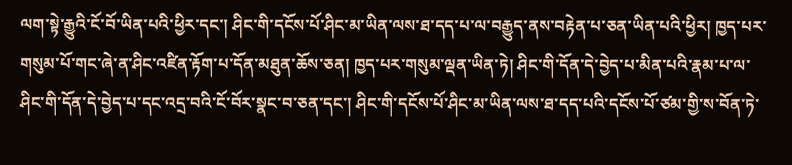ལག་སྟེ་རྒྱུའི་ངོ་བོ་ཡིན་པའི་ཕྱིར་དང་། ཤིང་གི་དངོས་པོ་ཤིང་མ་ཡིན་ལས་ཐ་དད་པ་ལ་བརྒྱུད་ནས་བརྟེན་པ་ཅན་ཡིན་པའི་ཕྱིར། ཁྱད་པར་གསུམ་པོ་གང་ཞེ་ན་ཤིང་འཛིན་རྟོག་པ་དོན་མཐུན་ཆོས་ཅན། ཁྱད་པར་གསུམ་ལྡན་ཡིན་ཏེ། ཤིང་གི་དོན་དེ་བྱེད་པ་མིན་པའི་རྣམ་པ་ལ་ཤིང་གི་དོན་དེ་བྱེད་པ་དང་འདྲ་བའི་ངོ་བོར་སྣང་བ་ཅན་དང་། ཤིང་གི་དངོས་པོ་ཤིང་མ་ཡིན་ལས་ཐ་དད་པའི་དངོས་པོ་ཙམ་གྱི་ས་བོན་ཏེ་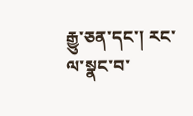རྒྱུ་ཅན་དང་། རང་ལ་སྣང་བ་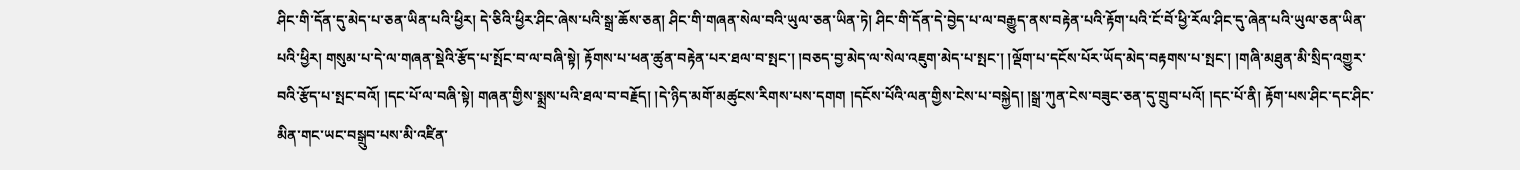ཤིང་གི་དོན་དུ་མེད་པ་ཅན་ཡིན་པའི་ཕྱིར། དེ་ཅིའི་ཕྱིར་ཤིང་ཞེས་པའི་སྒྲ་ཆོས་ཅན། ཤིང་གི་གཞན་སེལ་བའི་ཡུལ་ཅན་ཡིན་ཏེ། ཤིང་གི་དོན་དེ་བྱེད་པ་ལ་བརྒྱུད་ནས་བརྟེན་པའི་རྟོག་པའི་ངོ་བོ་ཕྱི་རོལ་ཤིང་དུ་ཞེན་པའི་ཡུལ་ཅན་ཡིན་པའི་ཕྱིར། གསུམ་པ་དེ་ལ་གཞན་སྡེའི་རྩོད་པ་སྤོང་བ་ལ་བཞི་སྟེ། རྟོགས་པ་ཕན་ཚུན་བརྟེན་པར་ཐལ་བ་སྤང་། །བཅད་བྱ་མེད་ལ་སེལ་འཇུག་མེད་པ་སྤང་། །ལྡོག་པ་དངོས་པོར་ཡོད་མེད་བརྟགས་པ་སྤང་། །གཞི་མཐུན་མི་སྲིད་འགྱུར་བའི་རྩོད་པ་སྤང་བའོ། །དང་པོ་ལ་བཞི་སྟེ། གཞན་གྱིས་སྨྲས་པའི་ཐལ་བ་བརྗོད། །དེ་ཉིད་མགོ་མཚུངས་རིགས་པས་དགག །དངོས་པོའི་ལན་གྱིས་ངེས་པ་བསྐྱེད། །སྒྲ་ཀུན་ངེས་བཟུང་ཅན་དུ་གྲུབ་པའོ། །དང་པོ་ནི། རྟོག་པས་ཤིང་དང་ཤིང་མིན་གང་ཡང་བསྒྲུབ་པས་མི་འཛིན་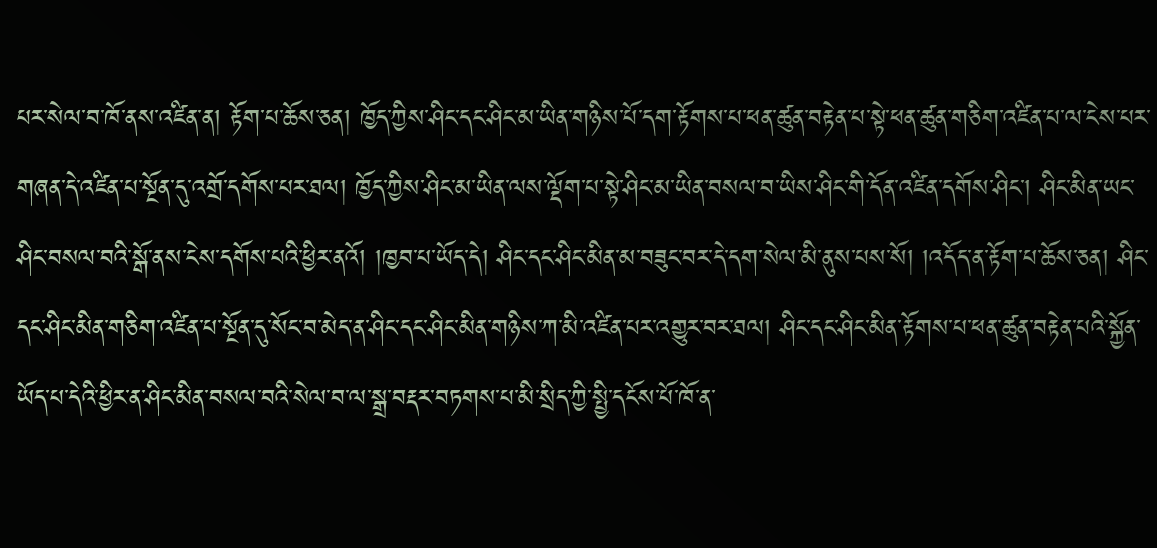པར་སེལ་བ་ཁོ་ནས་འཛིན་ན། རྟོག་པ་ཆོས་ཅན། ཁྱོད་ཀྱིས་ཤིང་དང་ཤིང་མ་ཡིན་གཉིས་པོ་དག་རྟོགས་པ་ཕན་ཚུན་བརྟེན་པ་སྟེ་ཕན་ཚུན་གཅིག་འཛིན་པ་ལ་ངེས་པར་གཞན་དེ་འཛིན་པ་སྔོན་དུ་འགྲོ་དགོས་པར་ཐལ། ཁྱོད་ཀྱིས་ཤིང་མ་ཡིན་ལས་ལྡོག་པ་སྟེ་ཤིང་མ་ཡིན་བསལ་བ་ཡིས་ཤིང་གི་དོན་འཛིན་དགོས་ཤིང་། ཤིང་མིན་ཡང་ཤིང་བསལ་བའི་སྒོ་ནས་ངེས་དགོས་པའི་ཕྱིར་ནའོ། །ཁྱབ་པ་ཡོད་དེ། ཤིང་དང་ཤིང་མིན་མ་བཟུང་བར་དེ་དག་སེལ་མི་ནུས་པས་སོ། །འདོད་ན་རྟོག་པ་ཆོས་ཅན། ཤིང་དང་ཤིང་མིན་གཅིག་འཛིན་པ་སྔོན་དུ་སོང་བ་མེད་ན་ཤིང་དང་ཤིང་མིན་གཉིས་ཀ་མི་འཛིན་པར་འགྱུར་བར་ཐལ། ཤིང་དང་ཤིང་མིན་རྟོགས་པ་ཕན་ཚུན་བརྟེན་པའི་སྐྱོན་ཡོད་པ་དེའི་ཕྱིར་ན་ཤིང་མིན་བསལ་བའི་སེལ་བ་ལ་སྒྲ་བརྡར་བཏགས་པ་མི་སྲིད་ཀྱི་སྤྱི་དངོས་པོ་ཁོ་ན་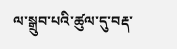ལ་སྒྲུབ་པའི་ཚུལ་དུ་བརྡ་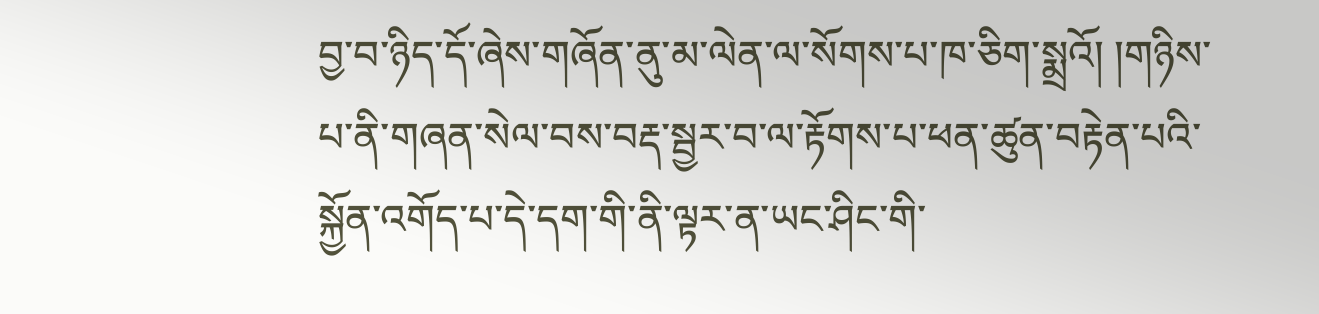བྱ་བ་ཉིད་དོ་ཞེས་གཞོན་ནུ་མ་ལེན་ལ་སོགས་པ་ཁ་ཅིག་སྨྲའོ། །གཉིས་པ་ནི་གཞན་སེལ་བས་བརྡ་སྦྱར་བ་ལ་རྟོགས་པ་ཕན་ཚུན་བརྟེན་པའི་སྐྱོན་འགོད་པ་དེ་དག་གི་ནི་ལྟར་ན་ཡང་ཤིང་གི་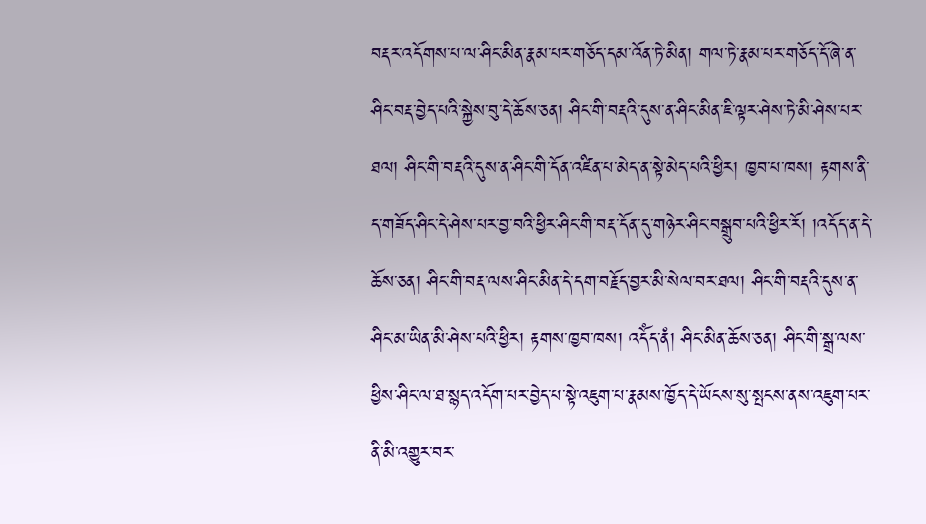བརྡར་འདོགས་པ་ལ་ཤིང་མིན་རྣམ་པར་གཅོད་དམ་འོན་ཏེ་མིན། གལ་ཏེ་རྣམ་པར་གཅོད་དོ་ཞེ་ན་ཤིང་བརྡ་བྱེད་པའི་སྐྱེས་བུ་དེ་ཆོས་ཅན། ཤིང་གི་བརྡའི་དུས་ན་ཤིང་མིན་ཇི་ལྟར་ཤེས་ཏེ་མི་ཤེས་པར་ཐལ། ཤིང་གི་བརྡའི་དུས་ན་ཤིང་གི་དོན་འཛིན་པ་མེད་ན་སྟེ་མེད་པའི་ཕྱིར། ཁྱབ་པ་ཁས། རྟགས་ནི་ད་གཟོད་ཤིང་དེ་ཤེས་པར་བྱ་བའི་ཕྱིར་ཤིང་གི་བརྡ་དོན་དུ་གཉེར་ཤིང་བསྒྲུབ་པའི་ཕྱིར་རོ། །འདོད་ན་དེ་ཆོས་ཅན། ཤིང་གི་བརྡ་ལས་ཤིང་མིན་དེ་དག་བརྗོད་བྱར་མི་སེལ་བར་ཐལ། ཤིང་གི་བརྡའི་དུས་ན་ཤིང་མ་ཡིན་མི་ཤེས་པའི་ཕྱིར། རྟགས་ཁྱབ་ཁས། འདོཾད་ནཾ། ཤིང་མིན་ཆོས་ཅན། ཤིང་གི་སྒྲ་ལས་ཕྱིས་ཤིང་ལ་ཐ་སྙད་འདོག་པར་བྱེད་པ་སྟེ་འཇུག་པ་རྣམས་ཁྱོད་དེ་ཡོངས་སུ་སྤངས་ནས་འཇུག་པར་ནི་མི་འགྱུར་བར་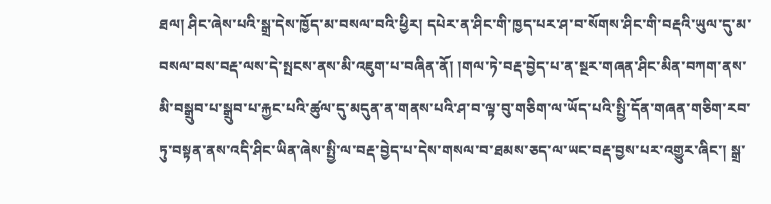ཐལ། ཤིང་ཞེས་པའི་སྒྲ་དེས་ཁྱོད་མ་བསལ་བའི་ཕྱིར། དཔེར་ན་ཤིང་གི་ཁྱད་པར་ཤ་བ་སོགས་ཤིང་གི་བརྡའི་ཡུལ་དུ་མ་བསལ་བས་བརྡ་ལས་དེ་སྤངས་ནས་མི་འཇུག་པ་བཞིན་ནོ། །གལ་ཏེ་བརྡ་བྱེད་པ་ན་སྔར་གཞན་ཤིང་མིན་བཀག་ནས་མི་བསྒྲུབ་པ་སྒྲུབ་པ་རྐྱང་པའི་ཚུལ་དུ་མདུན་ན་གནས་པའི་ཤ་བ་ལྟ་བུ་གཅིག་ལ་ཡོད་པའི་སྤྱི་དོན་གཞན་གཅིག་རབ་ཏུ་བསྟན་ནས་འདི་ཤིང་ཡིན་ཞེས་སྤྱི་ལ་བརྡ་བྱེད་པ་དེས་གསལ་བ་ཐམས་ཅད་ལ་ཡང་བརྡ་བྱས་པར་འགྱུར་ཞིང་། སྒྲ་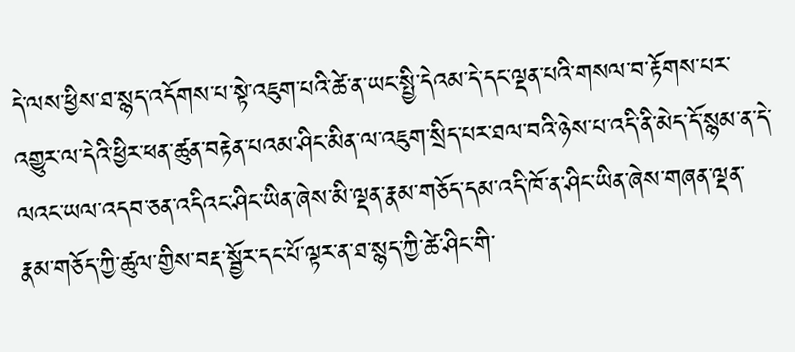དེ་ལས་ཕྱིས་ཐ་སྙད་འདོགས་པ་སྟེ་འཇུག་པའི་ཚེ་ན་ཡང་སྤྱི་དེའམ་དེ་དང་ལྡན་པའི་གསལ་བ་རྟོགས་པར་འགྱུར་ལ་དེའི་ཕྱིར་ཕན་ཚུན་བརྟེན་པའམ་ཤིང་མིན་ལ་འཇུག་སྲིད་པར་ཐལ་བའི་ཉེས་པ་འདི་ནི་མེད་དོ་སྙམ་ན་དེ་ལའང་ཡལ་འདབ་ཅན་འདིའང་ཤིང་ཡིན་ཞེས་མི་ལྡན་རྣམ་གཅོད་དམ་འདི་ཁོ་ན་ཤིང་ཡིན་ཞེས་གཞན་ལྡན་རྣམ་གཅོད་ཀྱི་ཚུལ་གྱིས་བརྡ་སྦྱོར་དང་པོ་ལྟར་ན་ཐ་སྙད་ཀྱི་ཚེ་ཤིང་གི་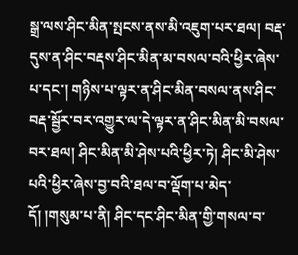སྒྲ་ལས་ཤིང་མིན་སྤངས་ནས་མི་འཇུག་པར་ཐལ། བརྡ་དུས་ན་ཤིང་བརྡས་ཤིང་མིན་མ་བསལ་བའི་ཕྱིར་ཞེས་པ་དང་། གཉིས་པ་ལྟར་ན་ཤིང་མིན་བསལ་ནས་ཤིང་བརྡ་སྦྱོར་བར་འགྱུར་ལ་དེ་ལྟར་ན་ཤིང་མིན་མི་བསལ་བར་ཐལ། ཤིང་མིན་མི་ཤེས་པའི་ཕྱིར་ཏེ། ཤིང་མི་ཤེས་པའི་ཕྱིར་ཞེས་བྱ་བའི་ཐལ་བ་ལྡོག་པ་མེད་དོ། །གསུམ་པ་ནི། ཤིང་དང་ཤིང་མིན་གྱི་གསལ་བ་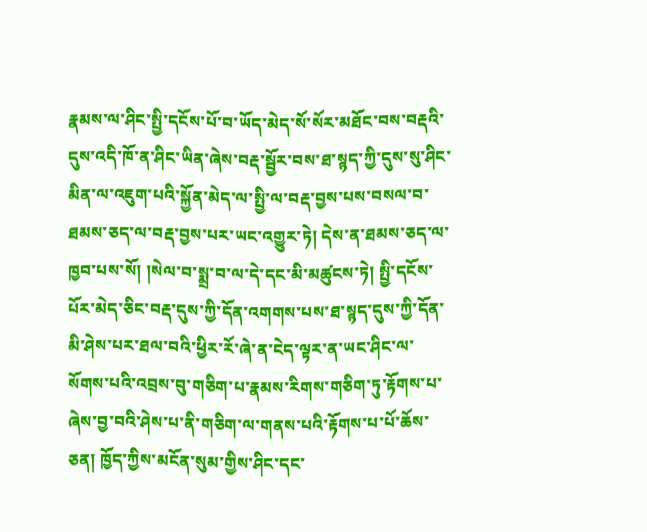རྣམས་ལ་ཤིང་སྤྱི་དངོས་པོ་བ་ཡོད་མེད་སོ་སོར་མཐོང་བས་བརྡའི་དུས་འདི་ཁོ་ན་ཤིང་ཡིན་ཞེས་བརྡ་སྦྱོར་བས་ཐ་སྙད་ཀྱི་དུས་སུ་ཤིང་མིན་ལ་འཇུག་པའི་སྐྱོན་མེད་ལ་སྤྱི་ལ་བརྡ་བྱས་པས་བསལ་བ་ཐམས་ཅད་ལ་བརྡ་བྱས་པར་ཡང་འགྱུར་ཏེ། དེས་ན་ཐམས་ཅད་ལ་ཁྱབ་པས་སོ། །སེལ་བ་སྨྲ་བ་ལ་དེ་དང་མི་མཚུངས་ཏེ། སྤྱི་དངོས་པོར་མེད་ཅིང་བརྡ་དུས་ཀྱི་དོན་འགགས་པས་ཐ་སྙད་དུས་ཀྱི་དོན་མི་ཤེས་པར་ཐལ་བའི་ཕྱིར་རོ་ཞེ་ན་ངེད་ལྟར་ན་ཡང་ཤིང་ལ་སོགས་པའི་འབྲས་བུ་གཅིག་པ་རྣམས་རིགས་གཅིག་ཏུ་རྟོགས་པ་ཞེས་བྱ་བའི་ཤེས་པ་ནི་གཅིག་ལ་གནས་པའི་རྟོགས་པ་པོ་ཆོས་ཅན། ཁྱོད་ཀྱིས་མངོན་སུམ་གྱིས་ཤིང་དང་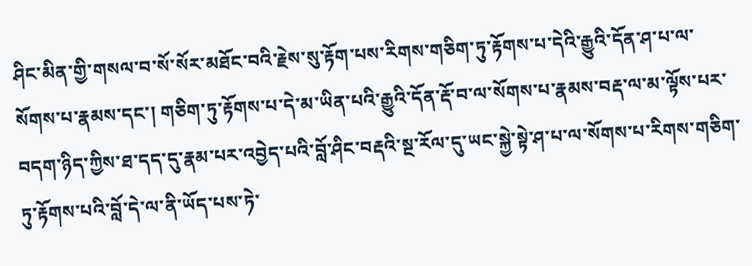ཤིང་མིན་གྱི་གསལ་བ་སོ་སོར་མཐོང་བའི་རྗེས་སུ་རྟོག་པས་རིགས་གཅིག་ཏུ་རྟོགས་པ་དེའི་རྒྱུའི་དོན་ཤ་པ་ལ་སོགས་པ་རྣམས་དང་། གཅིག་ཏུ་རྟོགས་པ་དེ་མ་ཡིན་པའི་རྒྱུའི་དོན་རྡོ་བ་ལ་སོགས་པ་རྣམས་བརྡ་ལ་མ་ལྟོས་པར་བདག་ཉིད་ཀྱིས་ཐ་དད་དུ་རྣམ་པར་འབྱེད་པའི་བློ་ཤིང་བརྡའི་སྔ་རོལ་དུ་ཡང་སྐྱེ་སྟེ་ཤ་པ་ལ་སོགས་པ་རིགས་གཅིག་ཏུ་རྟོགས་པའི་བློ་དེ་ལ་ནི་ཡོད་པས་ཏེ་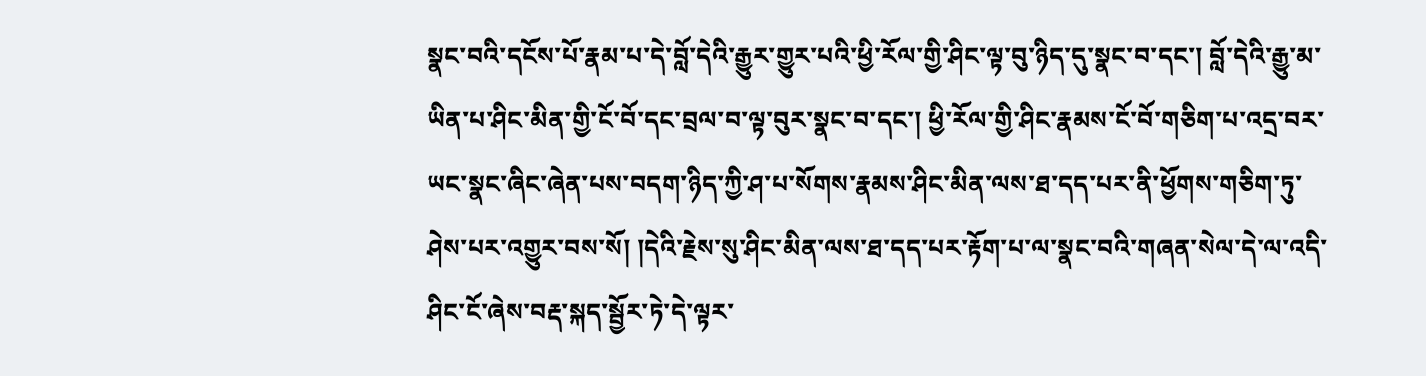སྣང་བའི་དངོས་པོ་རྣམ་པ་དེ་བློ་དེའི་རྒྱུར་གྱུར་པའི་ཕྱི་རོལ་གྱི་ཤིང་ལྟ་བུ་ཉིད་དུ་སྣང་བ་དང་། བློ་དེའི་རྒྱུ་མ་ཡིན་པ་ཤིང་མིན་གྱི་ངོ་བོ་དང་བྲལ་བ་ལྟ་བུར་སྣང་བ་དང་། ཕྱི་རོལ་གྱི་ཤིང་རྣམས་ངོ་བོ་གཅིག་པ་འདྲ་བར་ཡང་སྣང་ཞིང་ཞེན་པས་བདག་ཉིད་ཀྱི་ཤ་པ་སོགས་རྣམས་ཤིང་མིན་ལས་ཐ་དད་པར་ནི་ཕྱོགས་གཅིག་ཏུ་ཤེས་པར་འགྱུར་བས་སོ། །དེའི་རྗེས་སུ་ཤིང་མིན་ལས་ཐ་དད་པར་རྟོག་པ་ལ་སྣང་བའི་གཞན་སེལ་དེ་ལ་འདི་ཤིང་ངོ་ཞེས་བརྡ་སྐད་སྦྱོར་ཏེ་དེ་ལྟར་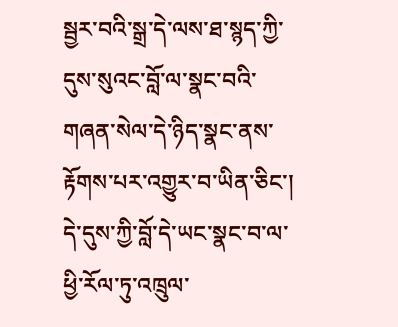སྦྱར་བའི་སྒྲ་དེ་ལས་ཐ་སྙད་ཀྱི་དུས་སུའང་བློ་ལ་སྣང་བའི་གཞན་སེལ་དེ་ཉིད་སྣང་ནས་རྟོགས་པར་འགྱུར་བ་ཡིན་ཅིང་། དེ་དུས་ཀྱི་བློ་དེ་ཡང་སྣང་བ་ལ་ཕྱི་རོལ་ཏུ་འཁྲུལ་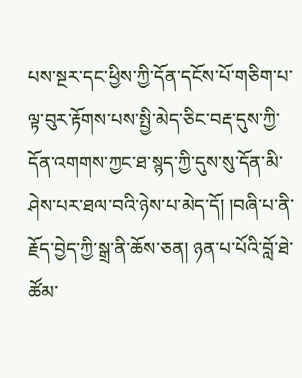པས་སྔར་དང་ཕྱིས་ཀྱི་དོན་དངོས་པོ་གཅིག་པ་ལྟ་བུར་རྟོགས་པས་སྤྱི་མེད་ཅིང་བརྡ་དུས་ཀྱི་དོན་འགགས་ཀྱང་ཐ་སྙད་ཀྱི་དུས་སུ་དོན་མི་ཤེས་པར་ཐལ་བའི་ཉེས་པ་མེད་དོ། །བཞི་པ་ནི་རྗོད་བྱེད་ཀྱི་སྒྲ་ནི་ཆོས་ཅན། ཉན་པ་པོའི་བློ་ཐེ་ཚོམ་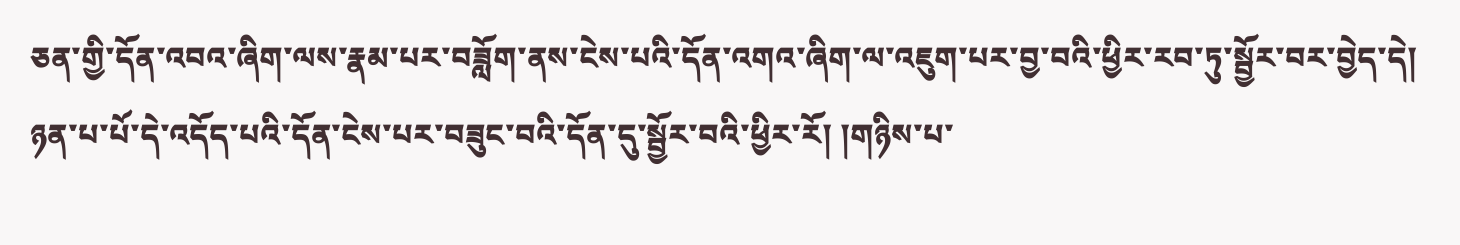ཅན་གྱི་དོན་འབའ་ཞིག་ལས་རྣམ་པར་བཟློག་ནས་ངེས་པའི་དོན་འགའ་ཞིག་ལ་འཇུག་པར་བྱ་བའི་ཕྱིར་རབ་ཏུ་སྦྱོར་བར་བྱེད་དེ། ཉན་པ་པོ་དེ་འདོད་པའི་དོན་ངེས་པར་བཟུང་བའི་དོན་དུ་སྦྱོར་བའི་ཕྱིར་རོ། །གཉིས་པ་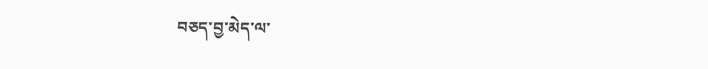བཅད་བྱ་མེད་ལ་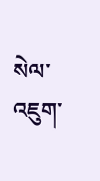སེལ་འཇུག་